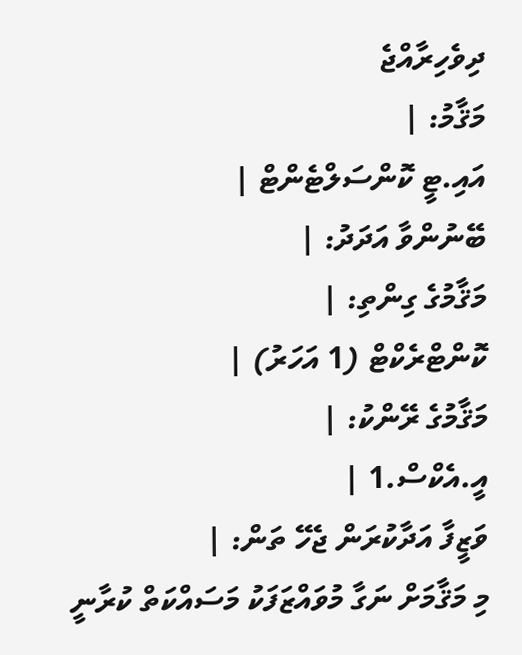ދިވެހިރާއްޖެ
މަޤާމު: |
އައި.ޓީ ކޮންސަލްޓެންޓް |
ބޭނުންވާ އަދަދު: |
މަޤާމުގެ ގިންތި: |
ކޮންޓްރެކްޓް (1 އަހަރު) |
މަޤާމުގެ ރޭންކު: |
އީ.އެކްސް.1 |
ވަޒީފާ އަދާކުރަން ޖެހޭ ތަން: |
މި މަޤާމަށް ނަގާ މުވައްޒަފަކު މަސައްކަތް ކުރާނީ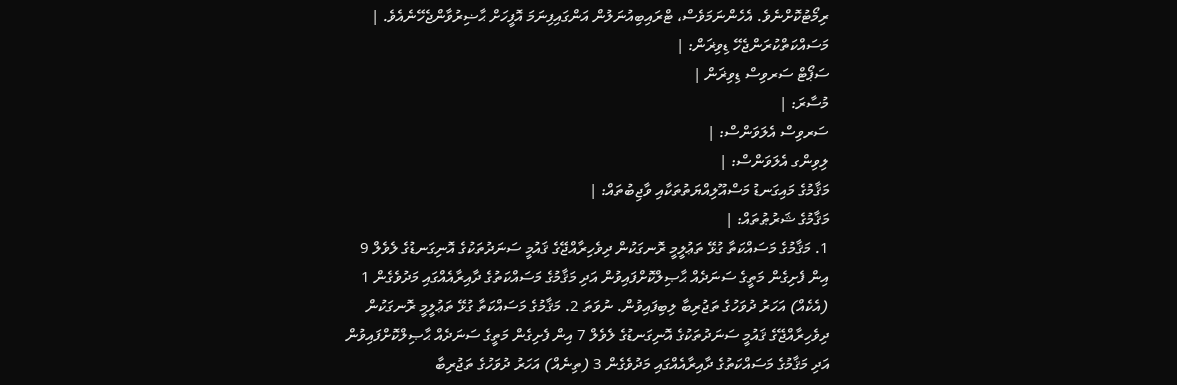ރިމޯޓުކޮށްނެވެ. އެހެންނަމަވެސް، ޓްރައިބިއުނަލުން އަންގައިފިނަމަ އޮފީހަށް ޙާޟިރުވާންޖެހޭނެއެވެ. |
މަސައްކަތްކުރަންޖެހޭ ޑިވިޜަން: |
ސަޕޯޓް ސަރވިސް ޑިވިޜަން |
މުސާރަ: |
ސަރވިސް އެލަވަންސް: |
ލިވިންގ އެލަވަންސް: |
މަޤާމުގެ މައިގަނޑު މަސްއޫލިއްޔަތުތަކާއި ވާޖިބުތައް: |
މަޤާމުގެ ޝަރުޠުތައް: |
1. މަޤާމުގެ މަސައްކަތާ ގުޅޭ ތަޢުލީމީ ރޮނގަކުން ދިވެހިރާއްޖޭގެ ޤައުމީ ސަނަދުތަކުގެ އޮނިގަނޑުގެ ލެވެލް 9 އިން ފެށިގެން މަތީގެ ސަނަދެއް ޙާޞިލްކޮށްފައިވުން އަދި މަޤާމުގެ މަސައްކަތުގެ ދާއިރާއެއްގައި މަދުވެގެން 1 (އެކެއް) އަހަރު ދުވަހުގެ ތަޖުރިބާ ލިބިފައިވުން. ނުވަތަ 2. މަޤާމުގެ މަސައްކަތާ ގުޅޭ ތަޢުލީމީ ރޮނގަކުން ދިވެހިރާއްޖޭގެ ޤައުމީ ސަނަދުތަކުގެ އޮނިގަނޑުގެ ލެވެލް 7 އިން ފެށިގެން މަތީގެ ސަނަދެއް ޙާޞިލްކޮށްފައިވުން އަދި މަޤާމުގެ މަސައްކަތުގެ ދާއިރާއެއްގައި މަދުވެގެން 3 (ތިނެއް) އަހަރު ދުވަހުގެ ތަޖުރިބާ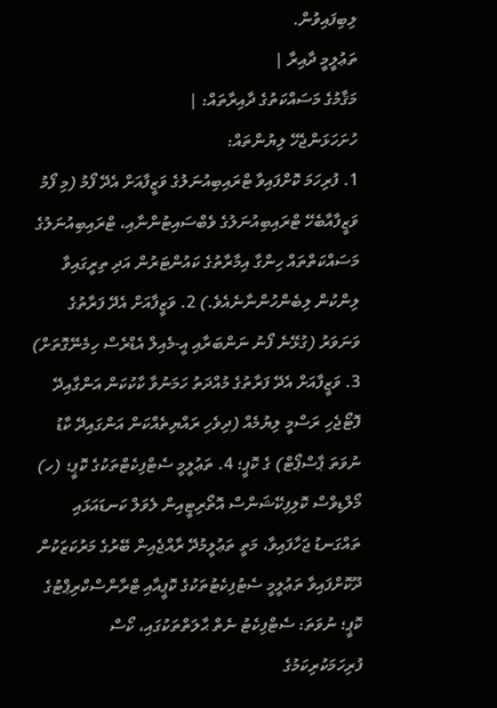ލިބިފައިވުން.
ތަޢުލީމީ ދާއިރާ |
މަޤާމުގެ މަސައްކަތުގެ ދާއިރާތައް: |
ހުށަހަޅަންޖެހޭ ލިޔުންތައް:
1. ފުރިހަމަ ކޮށްފައިވާ ޓްރައިބިއުނަލުގެ ވަޒީފާއަށް އެދޭ ފޯމު (މި ފޯމު ވަޒީފާއާބެހޭ ޓްރައިބިއުނަލުގެ ވެބްސައިޓުންނާއި، ޓްރައިބިއުނަލުގެ މަސައްކަތްތައް ހިންގާ އިމާރާތުގެ ކައުންޓަރުން އަދި ތިރީގައިވާ ލިންކުން ލިބެންހުންނާނެއެވެ.) 2. ވަޒީފާއަށް އެދޭ ފަރާތުގެ ވަނަވަރު (ގުޅޭނެ ފޯނު ނަންބަރާއި އީ-މެއިލް އެޑްރެސް ހިމެނޭގޮތަށް) 3. ވަޒީފާއަށް އެދޭ ފަރާތުގެ މުއްދަތު ހަމަނުވާ ކާކުކަން އަންގާއިދޭ ފޮޓޯޖެހި ރަސްމީ ލިޔުމެއް (ދިވެހި ރައްޔިތެއްކަން އަންގައިދޭ ކާޑު ނުވަތަ ޕާސްޕޯޓް) ގެ ކޮޕީ؛ 4. ތަޢުލީމީ ސެޓްފިކެޓްތަކުގެ ކޮޕީ؛ (ހ) މޯލްޑިވްސް ކޮލިފިކޭޝަންސް އޮތޯރިޓީއިން ލެވަލް ކަނޑައަޅައި ތައްގަނޑު ޖަހާފައިވާ، މަތީ ތަޢުލީމުދޭ ރާއްޖެއިން ބޭރުގެ މަރުކަޒަކުން ދޫކޮށްފައިވާ ތަޢުލީމީ ސެޓުފިކެޓުތަކުގެ ކޮޕީއާއި ޓްރާންސްކްރިޕްޓުގެ ކޮޕީ؛ ނުވަތަ: ސެޓްފިކެޓު ނެތް ޙާލަތްތަކުގައި، ކޯސް ފުރިހަމަކުރިކަމުގެ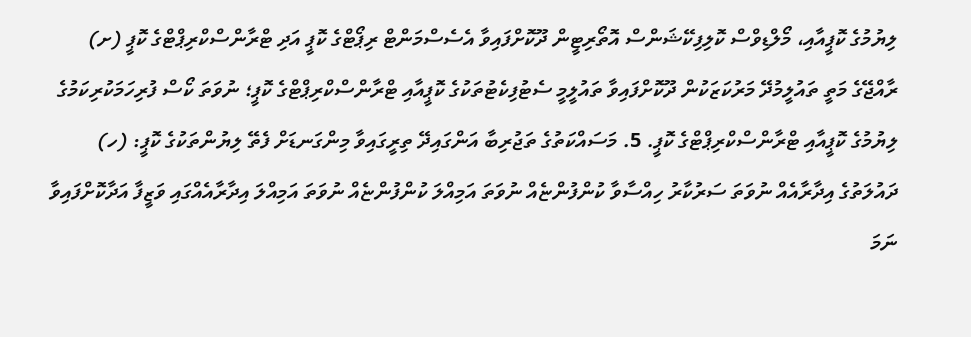ލިޔުމުގެ ކޮޕީއާއި، މޯލްޑިވްސް ކޮލިފިކޭޝަންސް އޮތޯރިޓީން ދޫކޮށްފައިވާ އެސެސްމަންޓް ރިޕޯޓްގެ ކޮޕީ އަދި ޓްރާންސްކްރިޕްޓްގެ ކޮޕީ (ށ) ރާއްޖޭގެ މަތީ ތައުލީމުދޭ މަރުކަޒަކުން ދޫކޮށްފައިވާ ތައުލީމީ ސެޓުފިކެޓުތަކުގެ ކޮޕީއާއި ޓްރާންސްކްރިޕްޓްގެ ކޮޕީ؛ ނުވަތަ ކޯސް ފުރިހަމަކުރިކަމުގެ ލިޔުމުގެ ކޮޕީއާއި ޓްރާންސްކްރިޕްޓްގެ ކޮޕީ. 5. މަސައްކަތުގެ ތަޖުރިބާ އަންގައިދޭ ތިރީގައިވާ މިންގަނޑަށް ފެތޭ ލިޔުންތަކުގެ ކޮޕީ: (ހ) ދައުލަތުގެ އިދާރާއެއް ނުވަތަ ސަރުކާރު ހިއްސާވާ ކުންފުންޏެއް ނުވަތަ އަމިއްލަ ކުންފުންޏެއް ނުވަތަ އަމިއްލަ އިދާރާއެއްގައި ވަޒީފާ އަދާކޮށްފައިވާ ނަމަ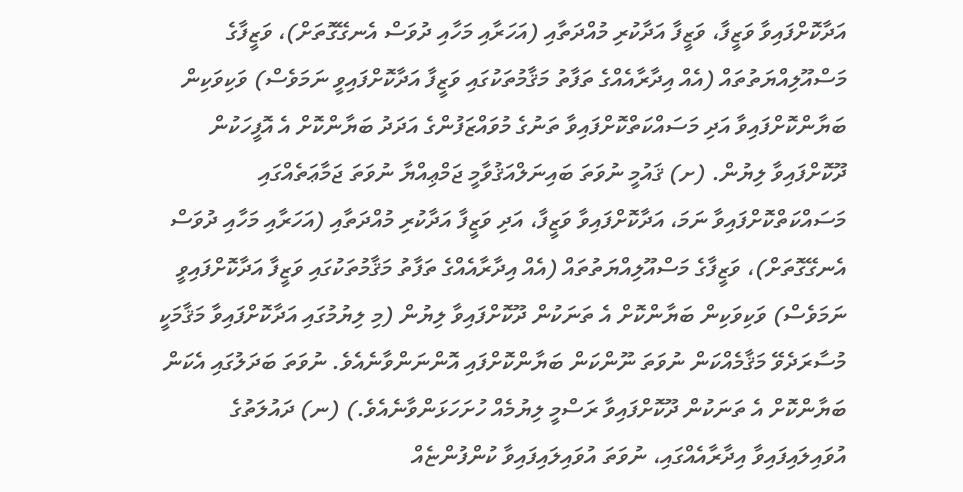އަދާކޮށްފައިވާ ވަޒީފާ، ވަޒީފާ އަދާކުރި މުއްދަތާއި (އަހަރާއި މަހާއި ދުވަސް އެނގޭގޮތަށް)، ވަޒީފާގެ މަސްއޫލިއްޔަތުތައް (އެއް އިދާރާއެއްގެ ތަފާތު މަޤާމުތަކުގައި ވަޒީފާ އަދާކޮށްފައިވީ ނަމަވެސް) ވަކިވަކިން ބަޔާންކޮށްފައިވާ އަދި މަސައްކަތްކޮށްފައިވާ ތަނުގެ މުވައްޒަފުންގެ އަދަދު ބަޔާންކޮށް އެ އޮފީހަކުން ދޫކޮށްފައިވާ ލިޔުން. (ށ) ޤައުމީ ނުވަތަ ބައިނަލްއަޤުވާމީ ޖަމްޢިއްޔާ ނުވަތަ ޖަމާޢަތެއްގައި މަސައްކަތްކޮށްފައިވާ ނަމަ، އަދާކޮށްފައިވާ ވަޒީފާ، އަދި ވަޒީފާ އަދާކުރި މުއްދަތާއި (އަހަރާއި މަހާއި ދުވަސް އެނގޭގޮތަށް)، ވަޒީފާގެ މަސްއޫލިއްޔަތުތައް (އެއް އިދާރާއެއްގެ ތަފާތު މަޤާމުތަކުގައި ވަޒީފާ އަދާކޮށްފައިވީ ނަމަވެސް) ވަކިވަކިން ބަޔާންކޮށް އެ ތަނަކުން ދޫކޮށްފައިވާ ލިޔުން (މި ލިޔުމުގައި އަދާކޮށްފައިވާ މަޤާމަކީ މުސާރަދެވޭ މަޤާމެއްކަން ނުވަތަ ނޫންކަން ބަޔާންކޮށްފައި އޮންނަންވާނެއެވެ. ނުވަތަ ބަދަލުގައި އެކަން ބަޔާންކޮށް އެ ތަނަކުން ދޫކޮށްފައިވާ ރަސްމީ ލިޔުމެއް ހުށަހަޅަންވާނެއެވެ.) (ނ) ދައުލަތުގެ އުވައިލައިފައިވާ އިދާރާއެއްގައި، ނުވަތަ އުވައިލައިފައިވާ ކުންފުންޏެއް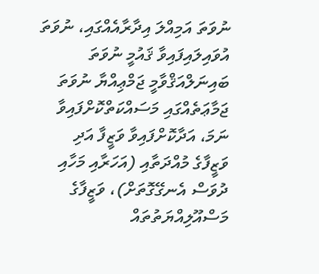ނުވަތަ އަމިއްލަ އިދާރާއެއްގައި، ނުވަތަ އުވައިލައިފައިވާ ޤައުމީ ނުވަތަ ބައިނަލްއަޤްވާމީ ޖަމްޢިއްޔާ ނުވަތަ ޖަމާޢަތެއްގައި މަސައްކަތްކޮށްފައިވާ ނަމަ، އަދާކޮށްފައިވާ ވަޒީފާ އަދި ވަޒީފާގެ މުއްދަތާއި (އަހަރާއި މަހާއި ދުވަސް އެނގޭގޮތަށް)، ވަޒީފާގެ މަސްއޫލިއްޔަތުތައް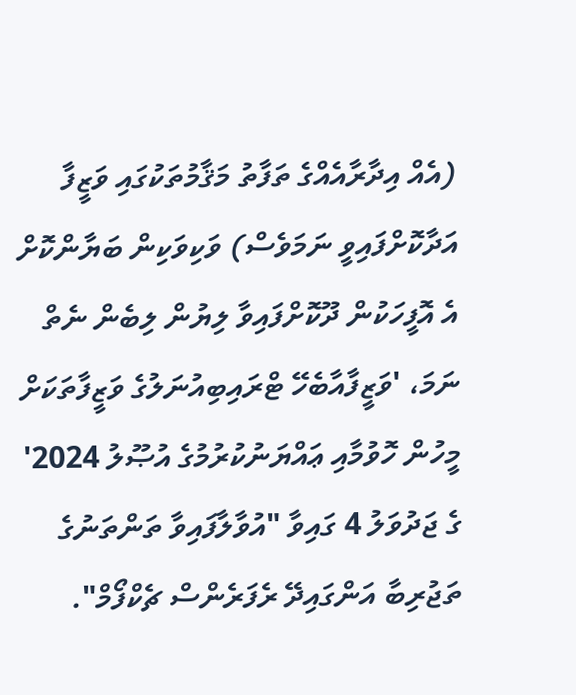(އެއް އިދާރާއެއްގެ ތަފާތު މަޤާމުތަކުގައި ވަޒީފާ އަދާކޮށްފައިވީ ނަމަވެސް) ވަކިވަކިން ބަޔާންކޮށް އެ އޮފީހަކުން ދޫކޮށްފައިވާ ލިޔުން ލިބެން ނެތް ނަމަ، 'ވަޒީފާއާބެހޭ ޓްރައިބިއުނަލުގެ ވަޒީފާތަކަށް މީހުން ހޮވުމާއި ޢައްޔަނުކުރުމުގެ އުޞޫލު 2024' ގެ ޖަދުވަލު 4 ގައިވާ "އުވާލާފައިވާ ތަންތަނުގެ ތަޖުރިބާ އަންގައިދޭ ރެފަރެންސް ޗެކްފޯމް".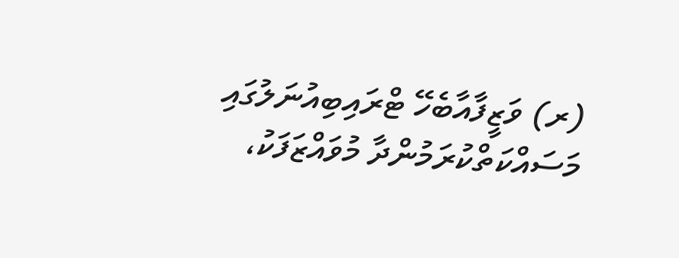(ރ) ވަޒީފާއާބެހޭ ޓްރައިބިއުނަލުގައި މަސައްކަތްކުރަމުންދާ މުވައްޒަފަކު،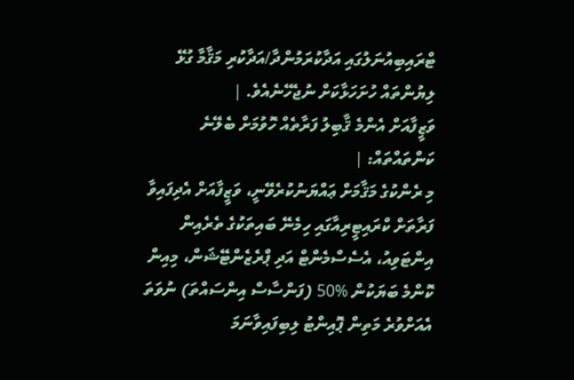ޓްރައިބިއުނަލުގައި އަދާކުރަމުންދާ/އަދާކުރި މަޤާމާ ގުޅޭ ލިޔުންތައް ހުށަހަޅާކަށް ނުޖެހޭނެއެވެ. |
ވަޒީފާއަށް އެންމެ ޤާބިލު ފަރާތެއް ހޮވުމަށް ބެލޭނެ ކަންތައްތައް: |
މި ރެންކުގެ މަޤާމަށް ޢައްޔަނުކުރެވޭނީ، ވަޒީފާއަށް އެދިފައިވާ ފަރާތަށް ކްރައިޓީރިއާގައި ހިމެނޭ ބައިތަކުގެ ތެރެއިން އިންޓަވިއު، އެސެސްމެންޓް އަދި ޕްރެޒެންޓޭޝަން، މިއިން ކޮންމެ ބަޔަކުން %50 (ފަންސާސް އިންސައްތަ) ނުވަތަ އެއަށްވުރެ މަތިން ޕޮއިންޓު ލިބިފައިވާނަމަ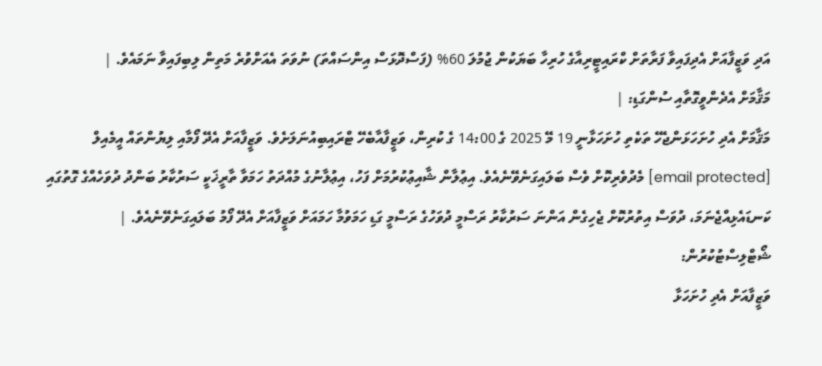އަދި ވަޒީފާއަށް އެދިފައިވާ ފަރާތަށް ކްރައިޓީރިއާގެ ހުރިހާ ބަޔަކުން ޖުމުލަ 60% (ފަސްދޮޅަސް އިންސައްތަ) ނުވަތަ އެއަށްވުރެ މަތިން ލިބިފައިވާ ނަމައެވެ. |
މަޤާމަށް އެދެންވީގޮތާއި ސުންގަޑި: |
މަޤާމަށް އެދި ހުށަހަޅަންޖެހޭ ތަކެތި ހުށަހަޅާނީ 19 މޭ 2025 ގެ 14:00 ގެ ކުރިން، ވަޒީފާއާބެހޭ ޓްރައިބިއުނަލަށެވެ. ވަޒީފާއަށް އެދޭ ފޯމާއި ލިޔުންތައް އީމެއިލް [email protected] މެދުވެރިކޮށް ވެސް ބަލައިގަނެވޭނެއެވެ. އިޢުލާން ޝާއިޢުކުރުމަށް ފަހު، އިޢުލާނުގެ މުއްދަތު ހަމަވާ ތާރީޚަކީ ސަރުކާރު ބަންދު ދުވަހެއްގެ ގޮތުގައި ކަނޑައެޅިއްޖެނަމަ، ދުވަސް އިތުރުކޮށް ޖެހިގެން އަންނަ ސަރުކާރު ރަސްމީ ދުވަހުގެ ރަސްމީ ގަޑި ހަމަވުމާ ހަމައަށް ވަޒީފާއަށް އެދޭ ފޯމު ބަލައިގަނެވޭނެއެވެ. |
ޝޯޓްލިސްޓުކުރުން:
ވަޒީފާއަށް އެދި ހުށަހަޅާ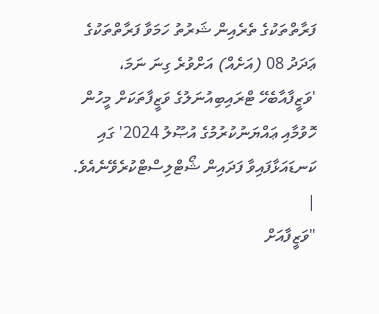ފަރާތްތަކުގެ ތެރެއިން ޝަރުތު ހަމަވާ ފަރާތްތަކުގެ ޢަދަދު 08 (އަށެއް) އަށްވުރެ ގިނަ ނަމަ، 'ވަޒީފާއާބެހޭ ޓްރައިބިއުނަލުގެ ވަޒީފާތަކަށް މީހުން ހޮވުމާއި ޢައްޔަނުކުރުމުގެ އުޞޫލު 2024' ގައި ކަނޑައަޅާފައިވާ ފަދައިން ޝޯޓްލިސްޓްކުރެވޭނެއެވެ. |
"ވަޒީފާއަށް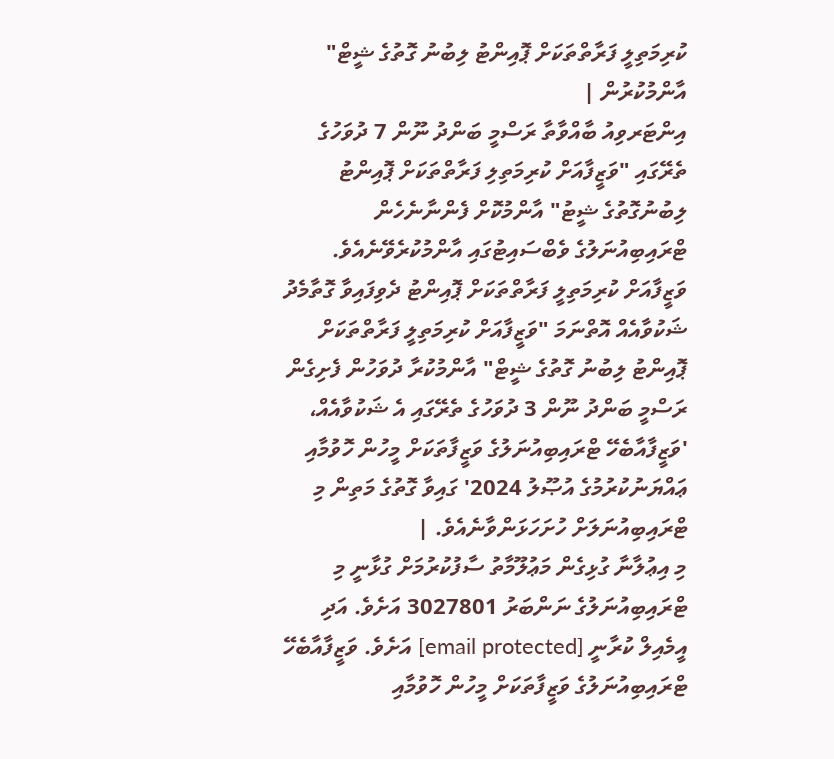ކުރިމަތިލީ ފަރާތްތަކަށް ޕޮއިންޓު ލިބުނު ގޮތުގެ ޝީޓް" އާންމުކުރުން |
އިންޓަރވިއު ބާއްވާތާ ރަސްމީ ބަންދު ނޫން 7 ދުވަހުގެ ތެރޭގައި "ވަޒީފާއަށް ކުރިމަތިލި ފަރާތްތަކަށް ޕޮއިންޓު ލިބުނުގޮތުގެ ޝީޓު" އާންމުކޮށް ފެންނާނެހެން ޓްރައިބިއުނަލުގެ ވެބްސައިޓުގައި އާންމުކުރެވޭނެއެވެ. ވަޒީފާއަށް ކުރިމަތިލީ ފަރާތްތަކަށް ޕޮއިންޓު ދެވިފައިވާ ގޮތާމެދު ޝަކުވާއެއް އޮތްނަމަ "ވަޒީފާއަށް ކުރިމަތިލީ ފަރާތްތަކަށް ޕޮއިންޓު ލިބުނު ގޮތުގެ ޝީޓް" އާންމުކުރާ ދުވަހުން ފެށިގެން ރަސްމީ ބަންދު ނޫން 3 ދުވަހުގެ ތެރޭގައި އެ ޝަކުވާއެއް، 'ވަޒީފާއާބެހޭ ޓްރައިބިއުނަލުގެ ވަޒީފާތަކަށް މީހުން ހޮވުމާއި ޢައްޔަނުކުރުމުގެ އުޞޫލު 2024' ގައިވާ ގޮތުގެ މަތިން މި ޓްރައިބިއުނަލަށް ހުށަހަޅަންވާނެއެވެ. |
މި އިޢުލާނާ ގުޅިގެން މަޢުލޫމާތު ސާފުކުރުމަށް ގުޅާނީ މި ޓްރައިބިއުނަލުގެ ނަންބަރު 3027801 އަށެވެ. އަދި އީމެއިލް ކުރާނީ [email protected] އަށެވެ. ވަޒީފާއާބެހޭ ޓްރައިބިއުނަލުގެ ވަޒީފާތަކަށް މީހުން ހޮވުމާއި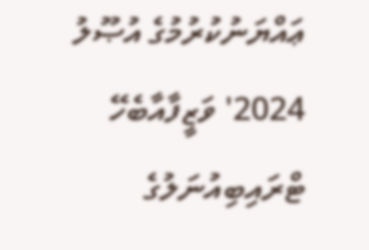ޢައްޔަނުކުރުމުގެ އުޞޫލު 2024' ވަޒީފާއާބެހޭ ޓްރައިބިއުނަލުގެ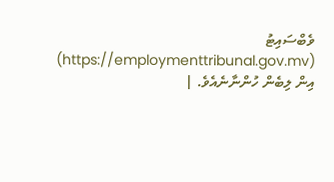ވެބްސައިޓު (https://employmenttribunal.gov.mv) އިން ލިބެން ހުންނާނެއެވެ. |